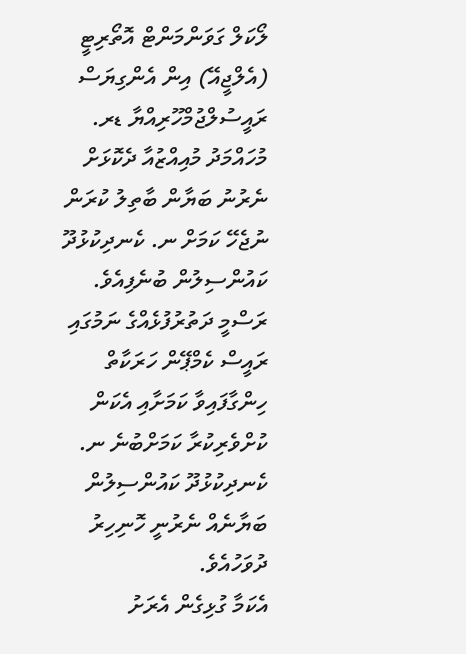ލޯކަލް ގަވަންމަންޓް އޮތޯރިޓީ (އެލްޖީއޭ) އިން އެންގިޔަސް ރައީސުލްޖުމްހޫރިއްޔާ ޑރ. މުހައްމަދު މުއިއްޒުއާ ދެކޮޅަށް ނެރުނު ބަޔާން ބާތިލު ކުރަން ނުޖެހޭ ކަމަށް ނ. ކެނދިކުޅުދޫ ކައުންސިލުން ބުނެފިއެވެ.
ރަސްމީ ދަތުރުފުޅެއްގެ ނަމުގައި ރައީސް ކެމްޕޭން ހަރަކާތް ހިންގާފައިވާ ކަމަށާއި އެކަން ކުށްވެރިކުރާ ކަމަށްބުނެ ނ. ކެނދިކުޅުދޫ ކައުންސިލުން ބަޔާނެއް ނެރުނީ ހޮނިހިރު ދުވަހުއެވެ.
އެކަމާ ގުޅިގެން އެރަށު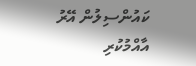ކައުންސިލުން އޭރު އާއްމުކުރި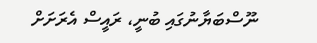ނޫސްބަޔާނުގައި ބުނީ، ރައީސް އެރަށަށް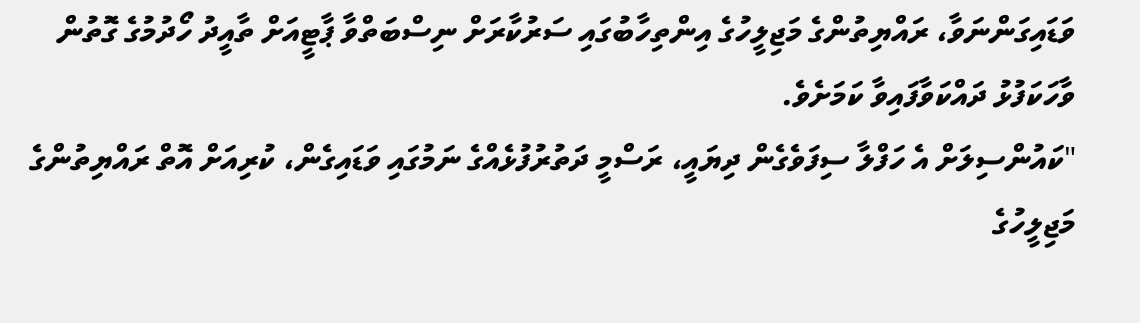ވަޑައިގަންނަވާ، ރައްޔިތުންގެ މަޖިލީހުގެ އިންތިހާބުގައި ސަރުކާރަށް ނިސްބަތްވާ ޕާޓީއަށް ތާއީދު ހޯދުމުގެ ގޮތުން ވާހަކަފުޅު ދައްކަވާފައިވާ ކަމަށެވެ.
"ކައުންސިލަށް އެ ހަފްލާ ސިފަވެގެން ދިޔައީ، ރަސްމީ ދަތުރުފުޅެއްގެ ނަމުގައި ވަޑައިގެން، ކުރިއަށް އޮތް ރައްޔިތުންގެ މަޖިލީހުގެ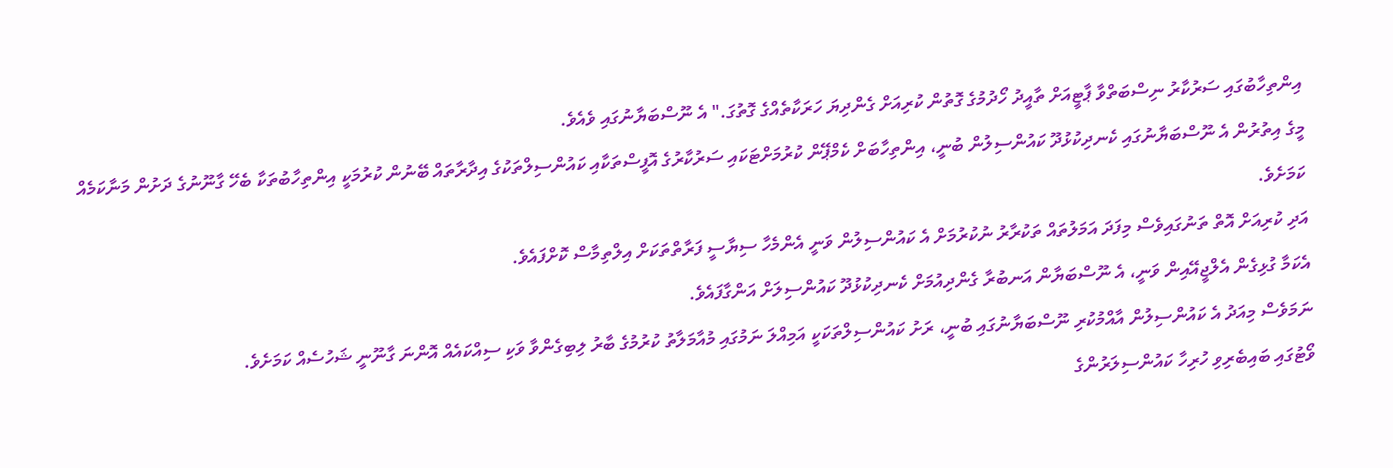އިންތިހާބުގައި ސަރުކާރު ނިސްބަތްވާ ޕާޓީއަށް ތާއީދު ހޯދުމުގެ ގޮތުން ކުރިއަށް ގެންދިޔަ ހަރަކާތެއްގެ ގޮތުގަ." އެ ނޫސްބަޔާނުގައި ވެއެވެ.
މީގެ އިތުރުން އެ ނޫސްބަޔާނުގައި ކެނދިކުޅުދޫ ކައުންސިލުން ބުނީ، އިންތިހާބަށް ކެމްޕޭން ކުރުމަށްޓަކައި ސަރުކާރުގެ އޮފީސްތަކާއި ކައުންސިލްތަކުގެ އިދާރާތައް ބޭނުން ކުރުމަކީ އިންތިހާބުތަކާ ބެހޭ ގާނޫނުގެ ދަށުން މަނާކަމެއް ކަމަށެވެ.
އަދި ކުރިއަށް އޮތް ތަނުގައިވެސް މިފަދަ އަމަލުތައް ތަކުރާރު ނުކުރުމަށް އެ ކައުންސިލުން ވަނީ އެންމެހާ ސިޔާސީ ފަރާތްތަކަށް އިލްތިމާސް ކޮށްފައެވެ.
އެކަމާ ގުޅިގެން އެލްޖީއޭއިން ވަނީ، އެ ނޫސްބަޔާން އަނބުރާ ގެންދިއުމަށް ކެނދިކުޅުދޫ ކައުންސިލަށް އަންގާފައެވެ.
ނަމަވެސް މިއަދު އެ ކައުންސިލުން އާއްމުކުރި ނޫސްބަޔާނުގައި ބުނީ، ރަށު ކައުންސިލްތަކަކީ އަމިއްލަ ނަމުގައި މުއާމަލާތު ކުރުމުގެ ބާރު ލިބިގެންވާ ވަކި ސިއްކައެއް އޮންނަ ގާނޫނީ ޝަހުސެއް ކަމަށެވެ.
ވޯޓުގައި ބައިބެރިވި ހުރިހާ ކައުންސިލަރުންގެ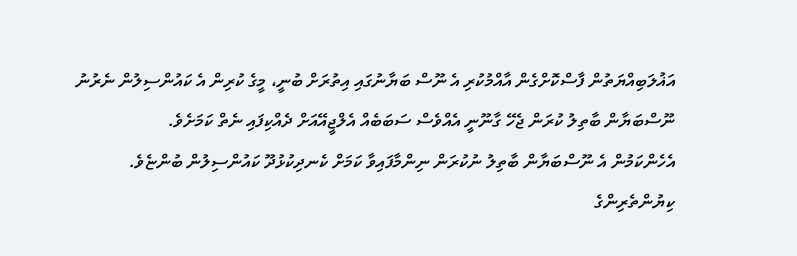އަޣުލަބިއްޔަތުން ފާސްކޮށްގެން އާއްމުކުރި އެ ނޫސް ބަޔާނުގައި އިތުރަށް ބުނީ، މީގެ ކުރިން އެ ކައުންސިލުން ނެރުނު ނޫސްބަޔާން ބާތިލު ކުރަން ޖެހޭ ގާނޫނީ އެއްވެސް ސަބަބެއް އެލްޖީއޭއަށް ދެއްކިފައި ނެތް ކަމަށެވެ.
އެހެންކަމުން އެ ނޫސްބަޔާން ބާތިލު ނުކުރަން ނިންމާފައިވާ ކަމަށް ކެނދިކުޅުދޫ ކައުންސިލުން ބުންޏެވެ.
ކިޔުންތެރިންގެ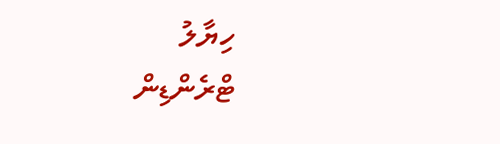ހިޔާލު
ޓްރެންޑިން